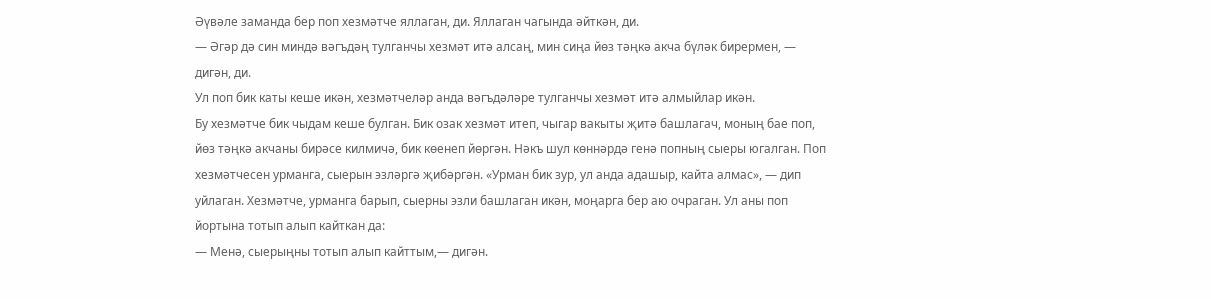Әүвәле заманда бер поп хезмәтче яллаган, ди. Яллаган чагында әйткән, ди.
— Әгәр дә син миндә вәгъдәң тулганчы хезмәт итә алсаң, мин сиңа йөз тәңкә акча бүләк бирермен, — дигән, ди.
Ул поп бик каты кеше икән, хезмәтчеләр анда вәгъдәләре тулганчы хезмәт итә алмыйлар икән.
Бу хезмәтче бик чыдам кеше булган. Бик озак хезмәт итеп, чыгар вакыты җитә башлагач, моның бае поп, йөз тәңкә акчаны бирәсе килмичә, бик көенеп йөргән. Нәкъ шул көннәрдә генә попның сыеры югалган. Поп хезмәтчесен урманга, сыерын эзләргә җибәргән. «Урман бик зур, ул анда адашыр, кайта алмас», — дип уйлаган. Хезмәтче, урманга барып, сыерны эзли башлаган икән, моңарга бер аю очраган. Ул аны поп йортына тотып алып кайткан да:
— Менә, сыерыңны тотып алып кайттым,— дигән.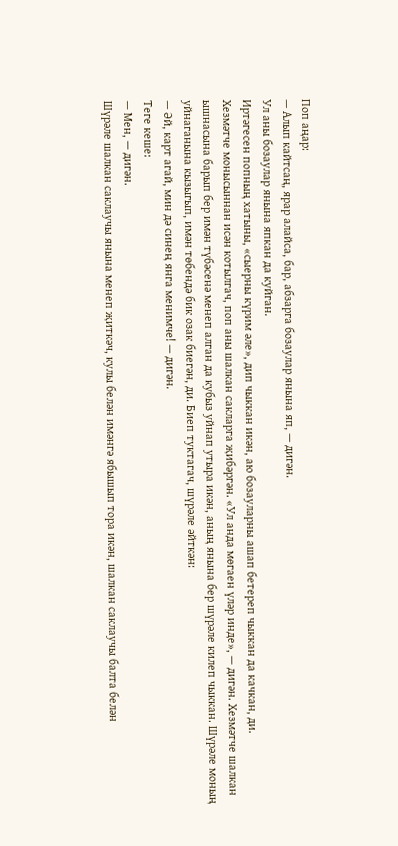Поп аңар:
— Алып кайтсаң, ярар алайса, бар, абзарга бозаулар янына яп, — дигән.
Ул аны бозаулар янына япкан да куйган.
Иртәгесен попның хатыны, «сыерны күрим әле», дип чыккан икән, аю бозауларны ашап бетереп чыккан да качкан, ди.
Хезмәтче монысыннан исән котылгач, поп аны шалкан сакларга җибәргән. «Ул анда мөгаен үләр инде», — дигән. Хезмәтче шалкан ышнасына барып бер имән түбәсенә менеп алган да кубыз уйнап утыра икән, аның янына бер шүрәле килеп чыккан. Шүрәле моның уйнаганына кызыгып, имән төбендә бик озак биегән, ди. Биеп туктагач, шүрәле әйткән:
— Әй, карт агай, мин дә синең янга менимче! — дигән.
Теге кеше:
— Мен, — дигән.
Шүрәле шалкан саклаучы янына менеп җиткәч, кулы белән имәнгә ябышып тора икән, шалкан саклаучы балта белән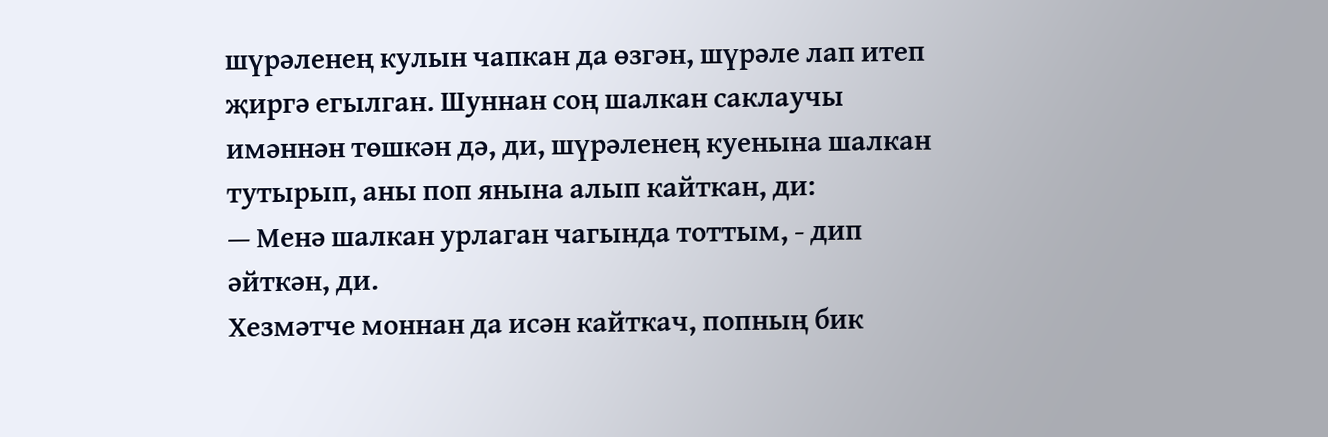шүрәленең кулын чапкан да өзгән, шүрәле лап итеп җиргә егылган. Шуннан соң шалкан саклаучы имәннән төшкән дә, ди, шүрәленең куенына шалкан тутырып, аны поп янына алып кайткан, ди:
— Менә шалкан урлаган чагында тоттым, - дип әйткән, ди.
Хезмәтче моннан да исән кайткач, попның бик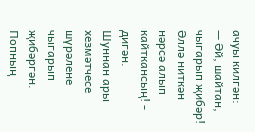ачуы килгән:
— Әй, шайтан, чыгарып җибәр! Әллә ниткән нәрсә алып кайткансың! - дигән.
Шуннан ары хезмәтчесе шүрәлене чыгарып җибәргән.
Попның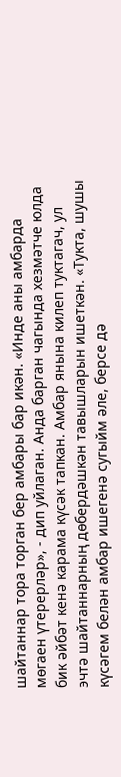шайтаннар тора торган бер амбары бар икән. «Инде аны амбарда мөгаен үтерерләр», - дип уйлаган. Анда барган чагында хезмәтче юлда бик әйбәт кенә карама күсәк тапкан. Амбар янына килеп туктагач, ул эчтә шайтаннарның дөбердәшкән тавышларын ишеткән. «Тукта, шушы күсәгем белән амбар ишегенә сугыйм әле, берсе дә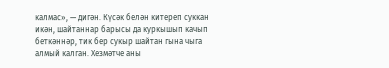калмас», — дигән. Күсәк белән китереп суккан икән, шайтаннар барысы да куркышып качып беткәннәр, тик бер сукыр шайтан гына чыга алмый калган. Хезмәтче аны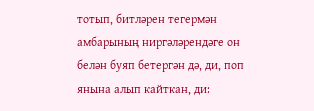тотып, битләрен тегермән амбарының ниргәләрендәге он белән буяп бетергән дә, ди, поп янына алып кайткан, ди: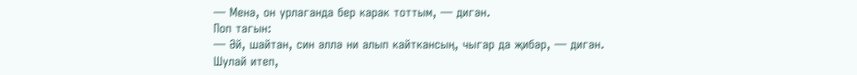— Менә, он урлаганда бер карак тоттым, — дигән.
Поп тагын:
— Әй, шайтан, син әллә ни алып кайткансың, чыгар да җибәр, — дигән.
Шулай итеп,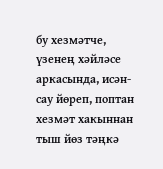бу хезмәтче, үзенең хәйләсе аркасында, исән-сау йөреп, поптан хезмәт хакыннан тыш йөз тәңкә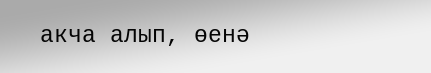акча алып, өенә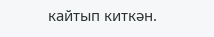кайтып киткән.